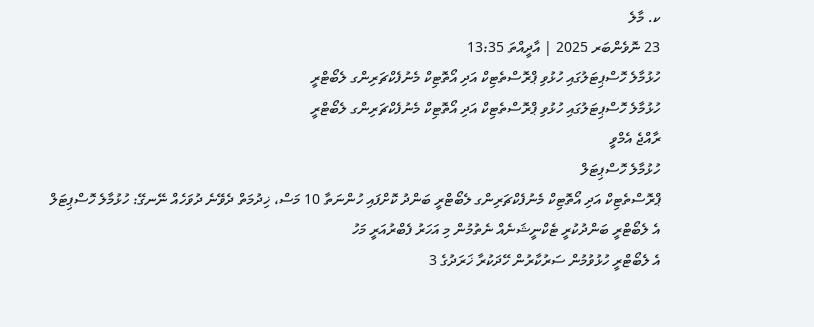ކ. މާލެ
23 ނޮވެންބަރ 2025 | އާދީއްތަ 13:35
ހުޅުމާލެ ހޮސްޕިޓަލުގައި ހުޅުވި ޕްރޮސްތެޓިކް އަދި އޯތޮޓިކް މެނުފެކްޗަރިންގ ލެބޯޓްރީ
ހުޅުމާލެ ހޮސްޕިޓަލުގައި ހުޅުވި ޕްރޮސްތެޓިކް އަދި އޯތޮޓިކް މެނުފެކްޗަރިންގ ލެބޯޓްރީ
ރާއްޖެ އެމްވީ
ހުޅުމާލެ ހޮސްޕިޓަލް
ޕްރޮސްތެޓިކް އަދި އޯތޮޓިކް މެނުފެކްޗަރިންގ ލެބޯޓްރީ ބަންދު ކޮށްފައި ހުންނަތާ 10 މަސް، ޚިދުމަތް ދެވޭނެ ދުވަހެއް ނޭނގޭ: ހުޅުމާލެ ހޮސްޕިޓަލް
އެ ލެބޯޓްރީ ބަންދުކުރީ ޓެކްނީޝަނެއް ނެތުމުން މި އަހަރު ފެބްރުއަރީ މަހު
އެ ލެބޯޓްރީ ހުޅުވުމުން ސަރުކާރުން ހޭދަކުރާ ޚަރަދުގެ 3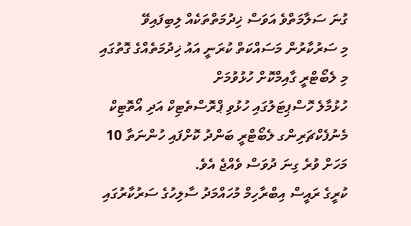ގުނަ ސަލާމަތްވެ އަވަސް ޚިދުމަތްތަކެއް ލިބިފައިވޭ
މި ސަރުކާރުން މަސައްކަތް ކުރަނީ އައު ޚިދުމަތެއްގެ ގޮތުގައި މި ލެބޯޓްރީ ގާއިމްކޮށް ހުޅުވުމަށް
ހުޅުމާލެ ހޮސްޕިޓަލުގައި ހުޅުވި ޕްރޮސްތެޓިކް އަދި އޯތޮޓިކް މެނުފެކްޗަރިންގ ލެބޯޓްރީ ބަންދު ކޮށްފައި ހުންނަތާ 10 މަހަށް ވުރެ ގިނަ ދުވަސް ވެއްޖެ އެވެ.
ކުރީގެ ރައީސް އިބްރާހިމް މުހައްމަދު ސާލިހުގެ ސަރުކާރުގައި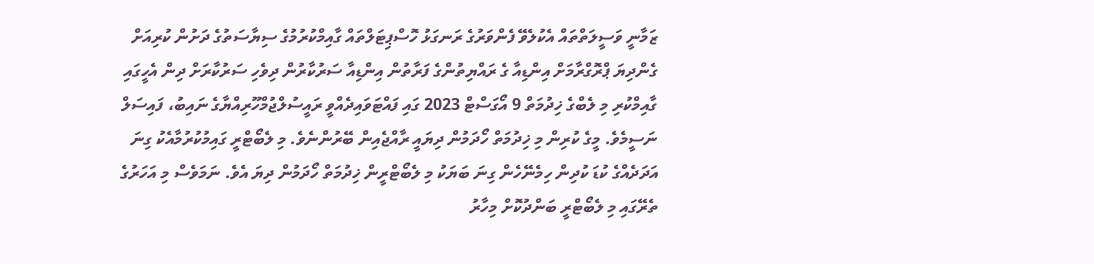ޒަމާނީ ވަސީލަތްތައް އެކުލެވޭ ފެންވަރުގެ ރަނގަޅު ހޮސްޕިޓަލްތައް ގާއިމްކުރުމުގެ ސިޔާސަތުގެ ދަށުން ކުރިއަށް ގެންދިޔަ ޕްރޮގްރާމަށް އިންޑިއާ ގެ ރައްޔިތުންގެ ފަރާތުން އިންޑިއާ ސަރުކާރުން ދިވެހި ސަރުކާރަށް ދިން އެހީގައި ގާއިމްކުރި މި ލެބްގެ ޚިދުމަތް 9 އޯގަސްޓް 2023 ގައި ފައްޓަވައިދެއްވީ ރައީސުލްޖުމްހޫރިއްޔާގެ ނައިބު، ފައިސަލް ނަސީމެވެ. މީގެ ކުރިން މި ޚިދުމަތް ހޯދަމުން ދިޔައީ ރާއްޖެއިން ބޭރުންނެވެ. މި ލެބޯޓްރީ ގައިމުކުރުމާއެކު ގިނަ އަދަދެއްގެ ކުޑަ ކުދިން ހިމެނޭހެން ގިނަ ބަޔަކު މި ލެބޯޓްރީން ޚިދުމަތް ހޯދަމުން ދިޔަ އެވެ. ނަމަވެސް މި އަހަރުގެ ތެރޭގައި މި ލެބޯޓްރީ ބަންދުކޮށް މިހާރު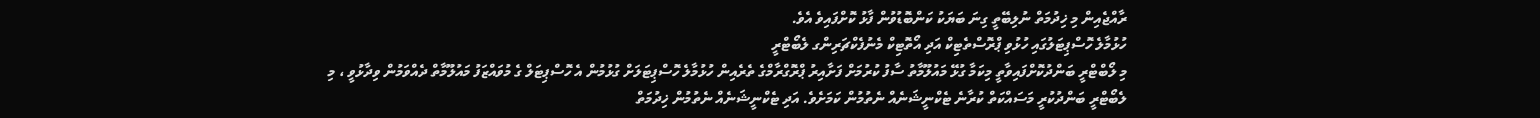ރާއްޖެއިން މި ޚިދުމަތް ނުލިބޭތީ ގިނަ ބަޔަކު ކަންބޮޑުވުން ފާޅު ކޮށްފައިވެ އެވެ.
ހުޅުމާލެ ހޮސްޕިޓަލުގައި ހުޅުވި ޕްރޮސްތެޓިކް އަދި އޯތޮޓިކް މެނުފެކްޗަރިންގ ލެބޯޓްރީ
މި ލޯބްޓްރީ ބަންދުކޮށްފައިވާތީ މިކަމާ ގުޅޭ މައުލޫމާތު ސާފު ކުރުމަށް ފަށާއިރު ޕްރޮގްރާމްގެ ތެރެއިން ހުޅުމާލެ ހޮސްޕިޓަލަށް ގުޅުމުން އެ ހޮސްޕިޓަލް ގެ މުވައްޒަފު މައުލޫމާތް ދެއްވަމުން ވިދާޅުވީ ، މި ލެބޯޓްރީ ބަންދުކުރީ މަސައްކަތް ކުރާނެ ޓެކްނީޝަނެއް ނެތުމުން ކަމަށެވެ. އަދި ޓެކްނީޝަނެއް ނެތުމުން ޚިދުމަތް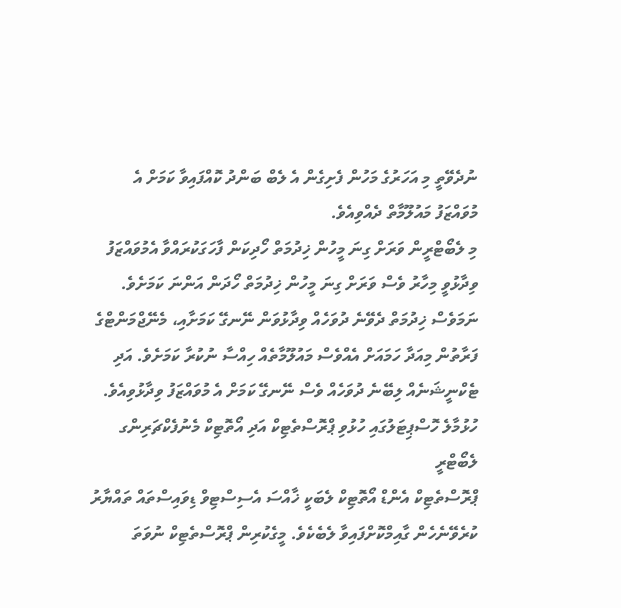ނުދެވޭތީ މި އަހަރުގެ މަހުން ފެށިގެން އެ ލެބް ބަންދު ކޮއްފައިވާ ކަމަށް އެ މުވައްޒަފު މައުލޫމާތް ދެއްވިއެވެ.
މި ލެބޯޓްރީން ވަރަށް ގިނަ މީހުން ޚިދުމަތް ހޯދިކަން ފާހަގަކުރައްވާ އެމުވައްޒަފު ވިދާޅުވީ މިހާރު ވެސް ވަރަށް ގިނަ މީހުން ޚިދުމަތް ހޯދަން އަންނަ ކަމަށެވެ. ނަމަވެސް ޚިދުމަތް ދެވޭނެ ދުވަހެއް ވިދާޅުވަން ނޭނގޭ ކަމަށާއި، މެނޭޖްމަންޓްގެ ފަރާތުން މިއަދާ ހަމައަށް އެއްވެސް މައުލޫމާތެއް ހިއްސާ ނުކުރާ ކަމަށެވެ. އަދި ޓެކްނީޝަނެއް ލިބޭނެ ދުވަހެއް ވެސް ނޭނގޭ ކަމަށް އެ މުވައްޒަފު ވިދާޅުވިއެވެ.
ހުޅުމާލެ ހޮސްޕިޓަލުގައި ހުޅުވި ޕްރޮސްތެޓިކް އަދި އޯތޮޓިކް މެނުފެކްޗަރިންގ ލެބޯޓްރީ
ޕްރޮސްތެޓިކް އެންޑް އޯތޮޓިކް ލެބަކީ ޚާއްސަ އެސިސްޓިވް ޑިވައިސްތައް ތައްޔާރު ކުރެވޭނެހެން ގާއިމްކޮށްފައިވާ ލެބެކެވެ. މީގެކުރިން ޕްރޮސްތެޓިކް ނުވަތަ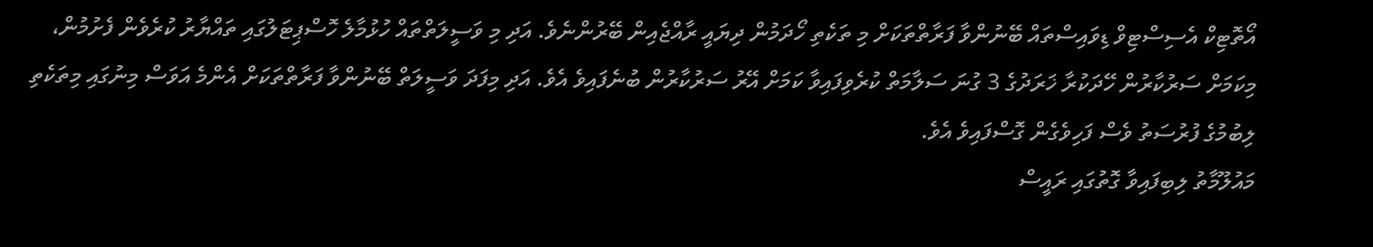އޯތޮޓިކް އެސިސްޓިވް ޑިވައިސްތައް ބޭނުންވާ ފަރާތްތަކަށް މި ތަކެތި ހޯދަމުން ދިޔައީ ރާއްޖެއިން ބޭރުންނެވެ. އަދި މި ވަސީލަތްތައް ހުޅުމާލެ ހޮސްޕިޓަލުގައި ތައްޔާރު ކުރެވެން ފެށުމުން، މިކަމަށް ސަރުކާރުން ހޭދަކުރާ ޚަރަދުގެ 3 ގުނަ ސަލާމަތް ކުރެވިފައިވާ ކަމަށް އޭރު ސަރުކާރުން ބުނެފައިވެ އެވެ. އަދި މިފަދަ ވަސީލަތް ބޭނުންވާ ފަރާތްތަކަށް އެންމެ އަވަސް މިނުގައި މިތަކެތި ލިބުމުގެ ފުރުސަތު ވެސް ފަހިވެގެން ގޮސްފައިވެ އެވެ.
މައުލޫމާތު ލިބިފައިވާ ގޮތުގައި ރައީސް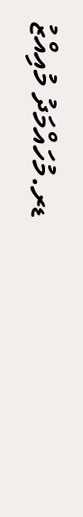ޑރ.މުހައްމަދު މުއިއްޒު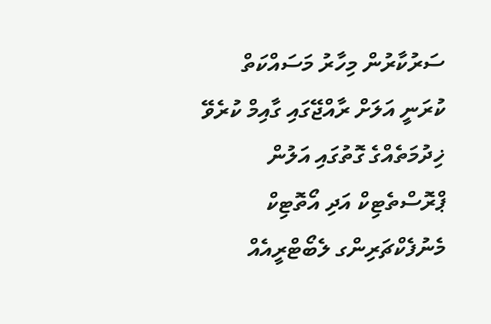ސަރުކާރުން މިހާރު މަސައްކަތް ކުރަނީ އަލަށް ރާއްޖޭގައި ގާއިމް ކުރެވޭ ޚިދުމަތެއްގެ ގޮތުގައި އަލުން ޕްރޮސްތެޓިކް އަދި އޯތޮޓިކް މެނުފެކްޗަރިންގ ލެބޯޓްރީއެއް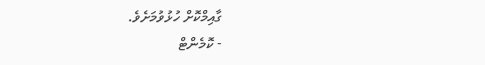ގާއިމްކޮށް ހުޅުވުމަށެވެ.
- ކޮމެންޓް